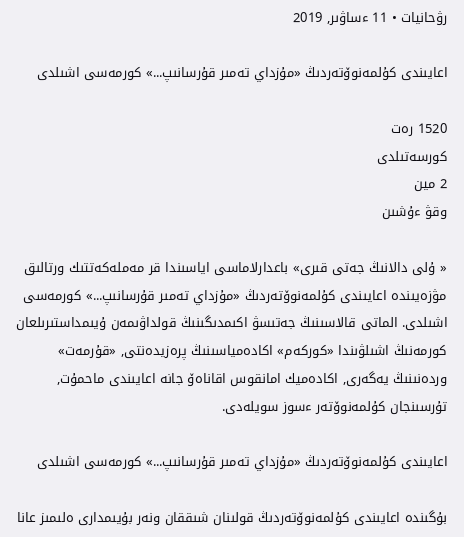رۋحانيات • 11 ءساۋىر, 2019

اعايىندى كۇلمەنوۆتەردىڭ «مۇزداي تەمىر قۇرسانىپ...» كورمەسى اشىلدى

1520 رەت
كورسەتىلدى
2 مين
وقۋ ءۇشىن

« ۇلى دالانىڭ جەتى قىرى» باعدارلاماسى اياسىندا قر مەملەكەتتىك ورتالىق مۋزەيىندە اعايىندى كۇلمەنوۆتەردىڭ «مۇزداي تەمىر قۇرسانىپ...» كورمەسى اشىلدى. الماتى قالاسىنىڭ جەتىسۋ اكىمدىگىنىڭ قولداۋىمەن ۇيىمداستىرىلعان كورمەنىڭ اشىلۋىندا «كوركەم» اكادەمياسىنىڭ پرەزيدەنتى, «قۇرمەت» وردەنىنىڭ يەگەرى, اكادەميك امانقوس اقاناەۆ جانە اعايىندى ماحمۇت, تۇرسىنجان كۇلمەنوۆتەر ءسوز سويلەدى.

اعايىندى كۇلمەنوۆتەردىڭ «مۇزداي تەمىر قۇرسانىپ...» كورمەسى اشىلدى

بۇگىندە اعايىندى كۇلمەنوۆتەردىڭ قولىنان شىققان ونەر بۇيىمدارى ەلىمىز عانا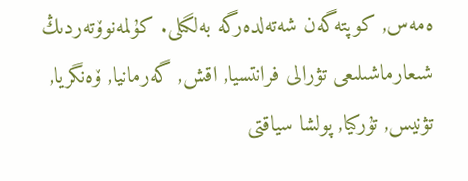ەمەس, كوپتەگەن شەتەلدەرگە بەلگىلى. كۇلمەنوۆتەردىڭ شىعارماشىلىعى تۋرالى فرانتسيا, اقش, گەرمانيا, ۆەنگريا, تۋنيس, تۇركيا, پولشا سياقتى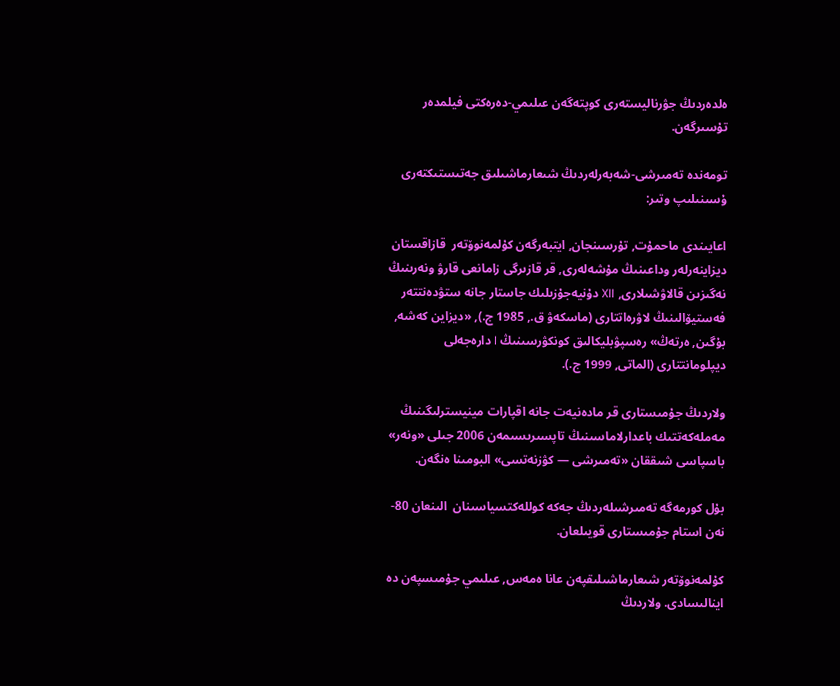ەلدەردىڭ جۋرناليستەرى كوپتەگەن عىلىمي-دەرەكتى فيلمدەر تۇسىرگەن.

تومەندە تەمىرشى-شەبەرلەردىڭ شىعارماشىلىق جەتىستىكتەرى ۇسىنىلىپ وتىر:

اعايىندى ماحمۇت, تۇرسىنجان, ايتبەرگەن كۇلمەنوۆتەر  قازاقستان ديزاينەرلەر وداعىنىڭ مۇشەلەرى, قر قازىرگى زامانعى قارۋ ونەرىنىڭ نەگىزىن قالاۋشىلارى, XII دۇنيەجۇزىلىك جاستار جانە ستۋدەنتتەر فەستيۆالىنىڭ لاۋرەاتتارى (ماسكەۋ ق., 1985 ج.), «ديزاين كەشە, بۇگىن, ەرتەڭ» رەسپۋبليكالىق كونكۋرسىنىڭ I دارەجەلى ديپلومانتتارى (الماتى, 1999 ج.).

ولاردىڭ جۇمىستارى قر مادەنيەت جانە اقپارات مينيسترلىگىنىڭ مەملەكەتتىك باعدارلاماسىنىڭ تاپسىرىسىمەن 2006 جىلى «ونەر» باسپاسى شىققان «تەمىرشى — كۋزنەتسى» البومىنا ەنگەن.

بۇل كورمەگە تەمىرشىلەردىڭ جەكە كوللەكتسياسىنان  الىنعان 80-نەن استام جۇمىستارى قويىلعان.

كۇلمەنوۆتەر شىعارماشىلىقپەن عانا ەمەس, عىلىمي جۇمىسپەن دە اينالىسادى. ولاردىڭ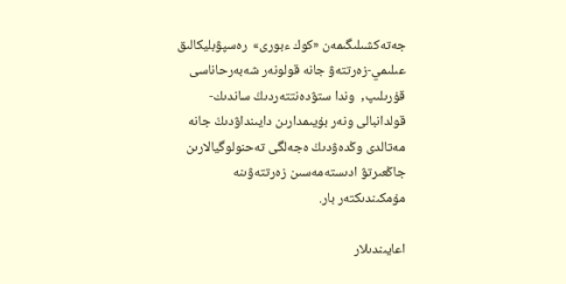جەتەكشىلىگىمەن «كوك ءبورى»  رەسپۋبليكالىق عىلىمي-زەرتتەۋ جانە قولونەر شەبەرحاناسى قۇرىلىپ,  وندا ستۋدەنتتەردىڭ ساندىك-قولدانبالى ونەر بۇيىمدارىن دايىنداۋدىڭ جانە مەتالدى وڭدەۋدىڭ ەجەلگى تەحنولوگيالارىن جاڭعىرتۋ ادىستەمەسىن زەرتتەۋىنە مۇمكىندىكتەر بار.

اعايىندىلار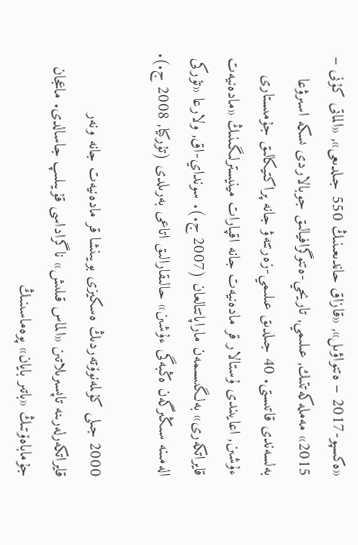«ەكسپو-2017 – ەتنواۋىل», «قازاق حاندىعىنىڭ 550 جىلدىعى», «الماتى كۇنى – 2015» مەملەكەتتىك, عىلىمي, تاريحي-ەتنوگرافيالىق جوبالاردى ىسكە اسىرۋعا بەلسەندى قاتىستى. 40 جىلدىق عىلىمي-زەرتتەۋ جانە پراكتيكالىق جۇمىستارى ءۇشىن, اعايىندى ۇستالار قر مادەنيەت جانە اقپارات مينيسترلىگىنىڭ «مادەنيەت قايراتكەرى» بەلگىسىمەن ماراپاتتالعان (2007 ج.). سونداي-اق, ولارعا «تۇركى الەمىنە سىڭىرگەن ەڭبەگى ءۇشىن» حالىقارالىق اتاعى بەرىلدى (تۇركيا, 2008 ج.).

2000 جىلى كۇلمەنوۆتەردىڭ ەسكيزى بويىنشا قر مادەنيەت جانە ونەر قايراتكەرلەرىنە تاپسىرىلاتىن «الماس قىلىش» ناگراداسى قۇيىلىپ جاسالدى. ماعجان جۇماباەۆتىڭ «باتىر بايان» پوەماسىنىڭ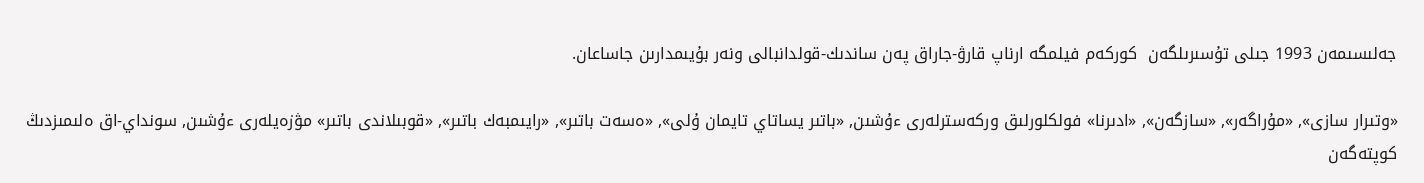جەلىسىمەن 1993 جىلى تۇسىرىلگەن  كوركەم فيلمگە ارناپ قارۋ-جاراق پەن ساندىك-قولدانبالى ونەر بۇيىمدارىن جاساعان.

«وتىرار سازى», «مۇراگەر», «سازگەن», «ادىرنا» فولكلورلىق وركەسترلەرى ءۇشىن, «باتىر يساتاي تايمان ۇلى», «ەسەت باتىر», «رايىمبەك باتىر», «قوبىلاندى باتىر» مۋزەيلەرى ءۇشىن, سونداي-اق ەلىمىزدىڭ كوپتەگەن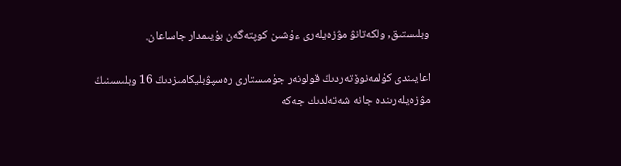وبلىستىق, ولكەتانۋ مۋزەيلەرى ءۇشىن كوپتەگەن بۇيىمدار جاساعان.

اعايىندى كۇلمەنوۆتەردىڭ قولونەر جۇمىستارى رەسپۋبليكامىزدىڭ 16 وبلىسىنىڭ مۋزەيلەرىندە جانە شەتەلدىك جەكە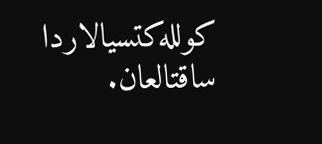كوللەكتسيالاردا ساقتالعان.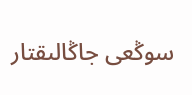سوڭعى جاڭالىقتار